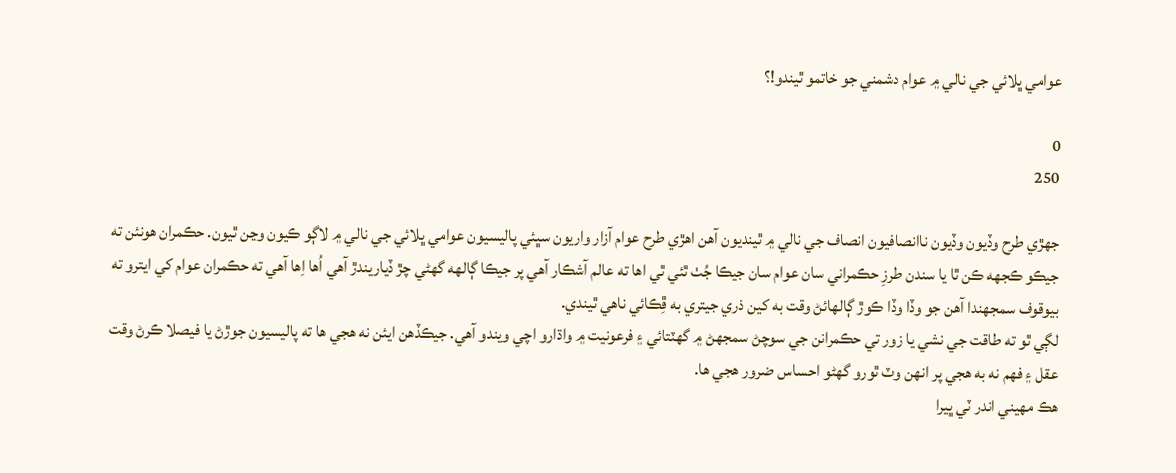عوامي ڀلائي جي نالي ۾ عوام دشمني جو خاتمو ٿيندو!؟

0
250

جهڙي طرح وڏيون وڏيون ناانصافيون انصاف جي نالي ۾ ٿينديون آهن اهڙي طرح عوام آزار واريون سڀئي پاليسيون عوامي ڀلائي جي نالي ۾ لاڳو ڪيون وڃن ٿيون. حڪمران هونئن ته جيڪو ڪجھه ڪن ٿا يا سندن طرزِ حڪمراني سان عوام سان جيڪا جُٺ ٿئي ٿي اها ته عالم آشڪار آهي پر جيڪا ڳالھه گهڻي چڙ ڏياريندڙ آهي اُها اِها آهي ته حڪمران عوام کي ايترو ته بيوقوف سمجهندا آهن جو وڏا وڏا ڪوڙ ڳالهائڻ وقت به کين ذري جيتري به ڦِڪائي ناهي ٿيندي.
لڳي ٿو ته طاقت جي نشي يا زور تي حڪمرانن جي سوچڻ سمجهڻ ۾ گهٽتائي ۽ فرعونيت ۾ واڌارو اچي ويندو آهي. جيڪڏهن ايئن نه هجي ها ته پاليسيون جوڙڻ يا فيصلا ڪرڻ وقت عقل ۽ فهم نه به هجي پر انهن وٽ ٿورو گهڻو احساس ضرور هجي ها.
هڪ مهيني اندر ٽي ڀيرا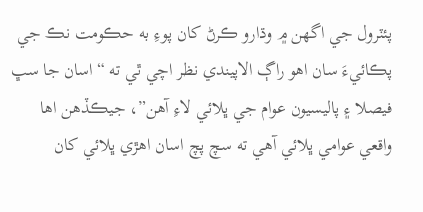پئٽرول جي اگهن ۾ وڌارو ڪرڻ کان پوءِ به حڪومت نڪ جي پڪائيءَ سان اهو راڳ الاپيندي نظر اچي ٿي ته “اسان جا سڀ فيصلا ۽ پاليسيون عوام جي ڀلائي لاءِ آهن”، جيڪڏهن اها واقعي عوامي ڀلائي آهي ته سچ پچ اسان اهڙي ڀلائي کان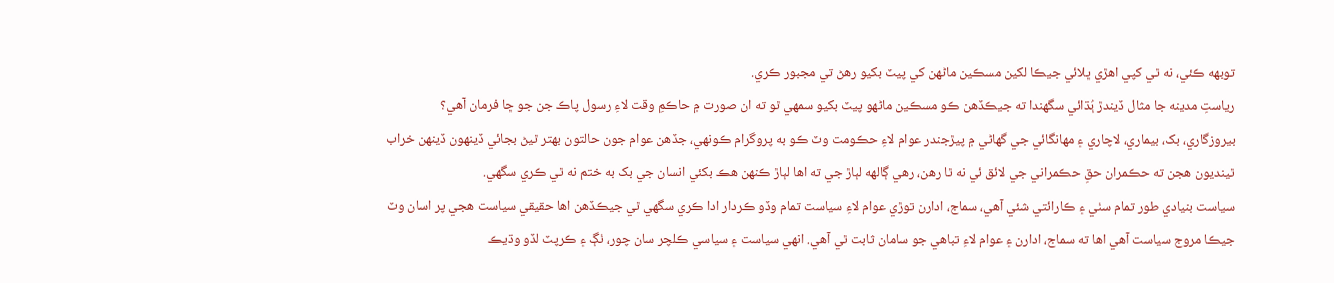توبھه ڪئي، نه ٿي کپي اهڙي ڀلائي جيڪا لکين مسڪين ماڻهن کي پيٽ بکيو رهڻ تي مجبور ڪري.
رياستِ مدينه جا مثال ڏيندڙ ٻُڌائي سگهندا ته جيڪڏهن ڪو مسڪين ماڻهو پيٽ بکيو سمهي ٿو ته ان صورت ۾ حاڪمِ وقت لاءِ رسول پاڪ جن جو ڇا فرمان آهي؟
بيروزگاري، بک، بيماري، لاچاري ۽ مهانگائي جي گهاڻي ۾ پيڙجندر عوام لاءِ حڪومت وٽ ڪو به پروگرام ڪونهي، جڏھن عوام جون حالتون بهتر ٿيڻ بجائي ڏينهون ڏينهن خراب ٿينديون هجن ته حڪمران حقِ حڪمراني جي لائق ئي نه ٿا رهن، رهي ڳالھه لٻاڙ جي ته اها لٻاڙ ڪنهن هڪ بکئي انسان جي بک به ختم نه ٿي ڪري سگهي.
سياست بنيادي طور تمام سٺي ۽ ڪارائتي شئي آهي، سماج، ادارن توڙي عوام لاءِ سياست تمام وڏو ڪردار ادا ڪري سگهي ٿي جيڪڏهن اها حقيقي سياست هجي پر اسان وٽ جيڪا مروج سياست آهي اها ته سماج، ادارن ۽ عوام لاءِ تباهي جو سامان ثابت ٿي آهي. انهي سياست ۽ سياسي ڪلچر سان چور، ٺڳ ۽ ڪرپٽ لڏو وڌيڪ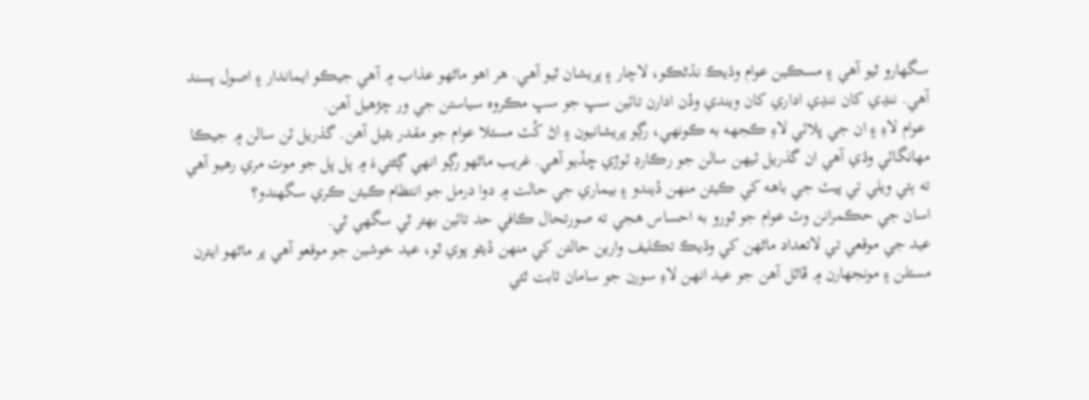سگهارو ٿيو آهي ۽ مسڪين عوام وڌيڪ نڌڻڪو، لاچار ۽ پريشان ٿيو آهي. هر اهو ماڻهو عذاب ۾ آهي جيڪو ايماندار ۽ اصول پسند آهي. ننڍي کان ننڍي اداري کان ويندي وڏن ادارن تائين سڀ جو سڀ مڪروه سياستن جي ور چڙهيل آهن.
 عوام لاءِ ۽ ان جي ڀلائي لاءِ ڪجھه به ڪونهي، رڳو پريشانيون ۽ اڻ کُٽ مسئلا عوام جو مقدر بڻيل آهن. گذريل ٽن سالن ۾ جيڪا مهانگائي وڌي آهي ان گذريل ٽيهن سالن جو رڪارڊ ٽوڙي ڇڏيو آهي. غريب ماڻهو رڳو انهي ڳڻتيءَ ۾ پل پل جو موت مري رهيو آهي ته ٻئي ويلي تي پيٽ جي باھه کي ڪيئن منهن ڏيندو ۽ بيماري جي حالت ۾ دوا درمل جو انتظام ڪيئن ڪري سگهندو؟
اسان جي حڪمرانن وٽ عوام جو ٿورو به احساس هجي ته صورتحال ڪافي حد تائين بهتر ٿي سگهي ٿي.
عيد جي موقعي تي لاتعداد ماڻهن کي وڌيڪ تڪليف وارين حالتن کي منهن ڏيڻو پوي ٿو، عيد خوشين جو موقعو آهي پر ماڻهو ايترن مسئلن ۽ مونجهارن ۾ ڦاٿل آهن جو عيد انهن لاءِ سورن جو سامان ثابت ٿئي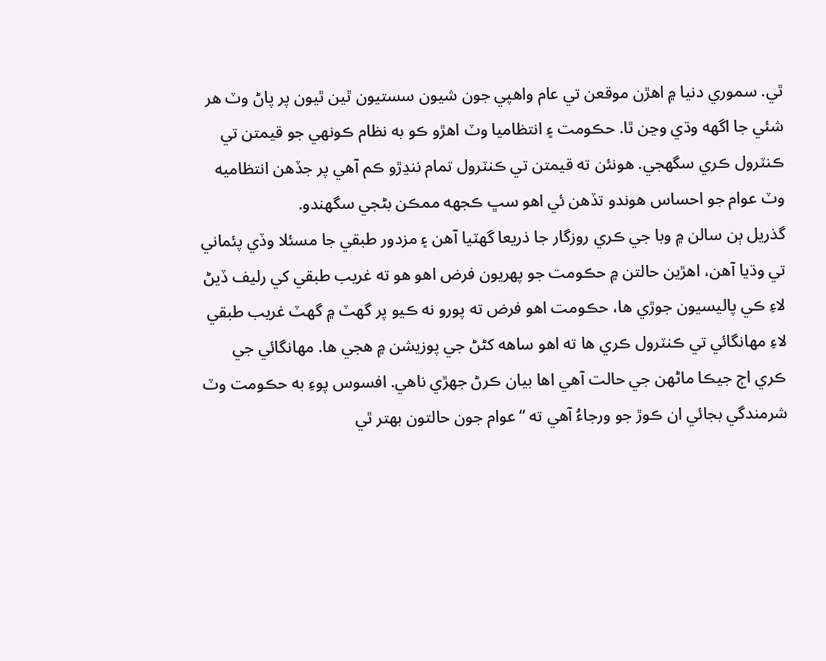ٿي. سموري دنيا ۾ اهڙن موقعن تي عام واهپي جون شيون سستيون ٿين ٿيون پر پاڻ وٽ هر شئي جا اگھه وڌي وڃن ٿا. حڪومت ۽ انتظاميا وٽ اهڙو ڪو به نظام ڪونهي جو قيمتن تي ڪنٽرول ڪري سگهجي. هونئن ته قيمتن تي ڪنٽرول تمام ننڍڙو ڪم آهي پر جڏهن انتظاميه وٽ عوام جو احساس هوندو تڏهن ئي اهو سڀ ڪجھه ممڪن بڻجي سگهندو.
گذريل ٻن سالن ۾ وبا جي ڪري روزگار جا ذريعا گهٽيا آهن ۽ مزدور طبقي جا مسئلا وڏي پئماني تي وڌيا آهن، اهڙين حالتن ۾ حڪومت جو پهريون فرض اهو هو ته غريب طبقي کي رليف ڏيڻ لاءِ ڪي پاليسيون جوڙي ها، حڪومت اهو فرض ته پورو نه ڪيو پر گهٽ ۾ گهٽ غريب طبقي لاءِ مهانگائي تي ڪنٽرول ڪري ها ته اهو ساهه کڻڻ جي پوزيشن ۾ هجي ها. مهانگائي جي ڪري اڄ جيڪا ماڻهن جي حالت آهي اها بيان ڪرڻ جهڙي ناهي. افسوس پوءِ به حڪومت وٽ شرمندگي بجائي ان ڪوڙ جو ورجاءُ آهي ته “عوام جون حالتون بهتر ٿي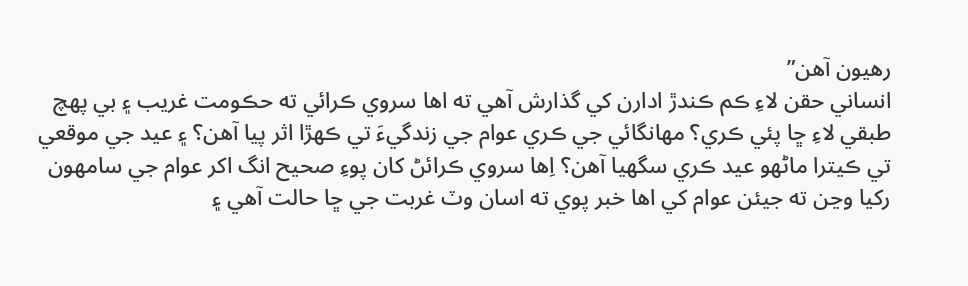رهيون آهن”
انساني حقن لاءِ ڪم ڪندڙ ادارن کي گذارش آهي ته اها سروي ڪرائي ته حڪومت غريب ۽ بي پهچ طبقي لاءِ ڇا پئي ڪري؟ مهانگائي جي ڪري عوام جي زندگيءَ تي ڪهڙا اثر پيا آهن؟ ۽ عيد جي موقعي تي ڪيترا ماڻهو عيد ڪري سگهيا آهن؟ اِها سروي ڪرائڻ کان پوءِ صحيح انگ اکر عوام جي سامهون رکيا وڃن ته جيئن عوام کي اها خبر پوي ته اسان وٽ غربت جي ڇا حالت آهي ۽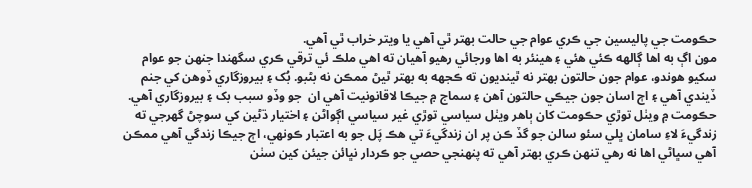حڪومت جي پاليسين جي ڪري عوام جي حالت بهتر ٿي آهي يا ويتر خراب ٿي آهي.
مون اڳ به اها ڳالھه ڪئي هئي ۽ هينئر به اها ورجائي رهيو آهيان ته اهي ملڪ ئي ترقي ڪري سگهندا جنهن جو عوام سکيو هوندو، عوام جون حالتون بهتر نه ٿينديون ته ڪجھه به بهتر ٿيڻ ممڪن نه بڻبو. بُک ۽ بيروزگاري ڏوهن کي جنم ڏيندي آهي ۽ اڄ اسان جون جيڪي حالتون آهن ۽ سماج ۾ جيڪا لاقانونيت آهي ان  جو وڏو سبب بک ۽ بيروزگاري آهي.
حڪومت ۾ ويٺل توڙي حڪومت کان ٻاهر ويٺل سياسي توڙي غير سياسي اڳواڻن ۽ اختيار ڌڻين کي سوچڻ گهرجي ته زندگيءَ لاءِ سامان ڀلي سئو سالن جو گڏ ڪن پر ان زندگيءَ تي هڪ پَل جو به اعتبار ڪونهي، اڄ جيڪا زندگي آهي ممڪن آهي سڀاڻي اها نه رهي تنهن ڪري بهتر آهي ته پنهنجي حصي جو ڪردار نڀائن جيئن کين سٺن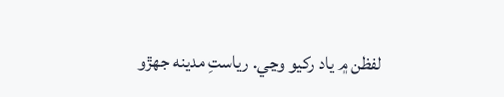لفظن ۾ ياد رکيو وڃي. رياستِ مدينه جهڙو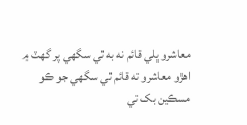معاشرو ڀلي قائم نه به ٿي سگهي پر گهٽ ۾ اهڙو معاشرو ته قائم ٿي سگهي جو ڪو مسڪين بک تي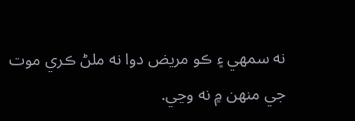نه سمهي ۽ ڪو مريض دوا نه ملڻ ڪري موت جي منهن ۾ نه وڃي.